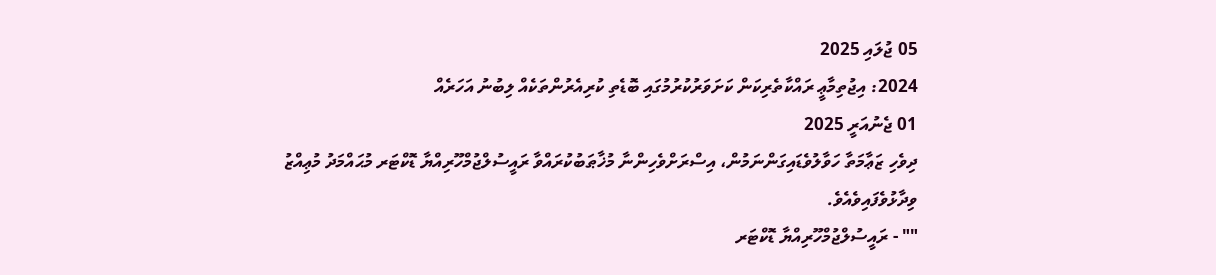05 ޖުލައި 2025
2024: އިޖުތިމާޢީ ރައްކާތެރިކަން ކަށަވަރުކުރުމުގައި ބޮޑެތި ކުރިއެރުންތަކެއް ލިބުނު އަހަރެއް
01 ޖެނުއަރީ 2025
ދިވެހި ޒަޢާމަތާ ހަވާލުވެޑައިގަންނަމުން، އިސްރަށްވެހިންނާ މުޚާޠަބުކުރައްވާ ރައީސުލްޖުމްހޫރިއްޔާ ޑޮކްޓަރ މުޙައްމަދު މުޢިއްޒު ވިދާޅުވެފައިވެއެވެ.
"" - ރައީސުލްޖުމްހޫރިއްޔާ ޑޮކްޓަރ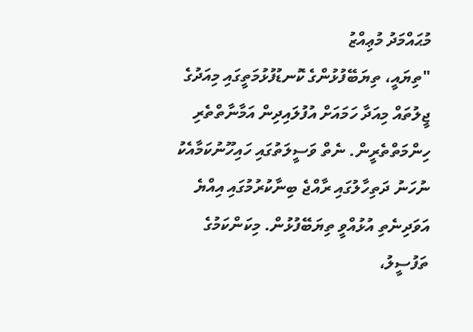މުޙައްމަދު މުޢިއްޒު
"ތިޔައީ، ތިޔަބޭފުޅުންގެ ކޮނޑުފުޅުމަތީގައި މިއަދުގެ ޖީލުތައް މިއަދާ ހަމައަށް އުފުލައިދިން އަމާނާތްތެރި ހިންމަތްތެރީން. ނެތް ވަސީލަތުގައި ހައިހޫނުކަމާއެކު ނުހަނު ދަތިހާލުގައި ރާއްޖެ ބިނާކުރުމުގައި އިއްޔެ އަވަދިނެތި އުޅުއްވީ ތިޔަބޭފުޅުން. މިކަންކަމުގެ ތަފުސީލު،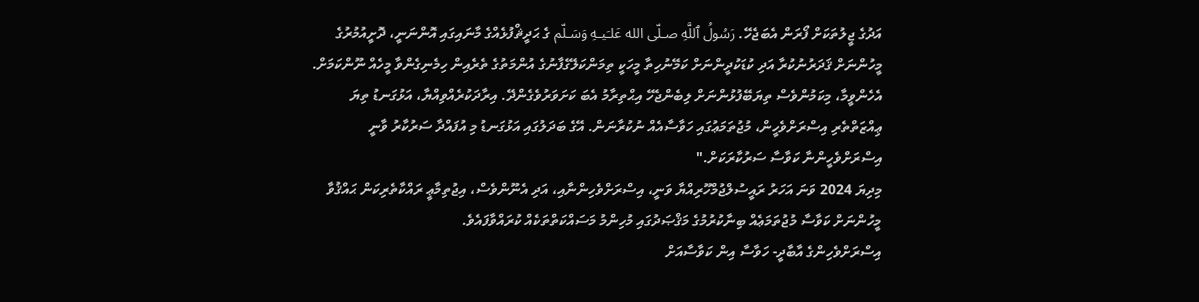އަދުގެ ޖީލުތަކަށް ފޯރަން އެބަޖެހޭ. رَسُولُ ٱللَّهِ صـلّى الله عَلـَيـهِ وَسَـلّم ގެ ޙަދީޘްފުޅެއްގެ މާނައިގައި އޮންނަނީ، ދޮށީއުމުރުގެ މީހުންނަށް ޤަދަރުނުކުރާ އަދި ކުޑަކުދީންނަށް ކަމޭނުހިތާ މީހަކީ ތިމަންކަލޭގެފާނުގެ އުންމަތުގެ ތެރެއިން ހިމެނިގެންވާ މީހެއް ނޫންކަމަށް. އެހެންވީމާ، މިކަމުންވެސް ތިޔަބޭފުޅުންނަށް ލިބެންޖެހޭ އިޙްތިރާމު އެބަ ކަށަވަރުވެގެންދޭ. އިރާދަކުރެއްވިއްޔާ، އަޅުގަނޑު ތިޔަ ޢިއްޒަތްތެރި އިސްރަށްވެހީން، މުޖުތަމަޢުގައި ހަވާސާއެއް ނުކުރާނަން. އޭގެ ބަދަލުގައި އަޅުގަނޑު މި އުފައްދާ ސަރުކާރު ވާނީ އިސްރަށްވެހީންނާ ކަވާސާ ސަރުކާރަކަށް."
މިދިޔަ 2024 ވަނަ އަހަރު ރައީސުލްޖުމްހޫރިއްޔާ ވަނީ، އިސްރަށްވެހިންނާއި، އަދި އެނޫންވެސް، އިޖުތިމާޢީ ރައްކާތެރިކަން ޙައްޤުވާ މީހުންނަށް ކަވާސާ މުޖުތަމަޢެއް ބިނާކުރުމުގެ މަޤްޞަދުގައި މުހިންމު މަސައްކަތްތަކެއް ކުރައްވާފައެވެ.
އިސްރަށްވެހިންގެ އާބާދީ- ހަވާސާ އިން ކަވާސާއަށް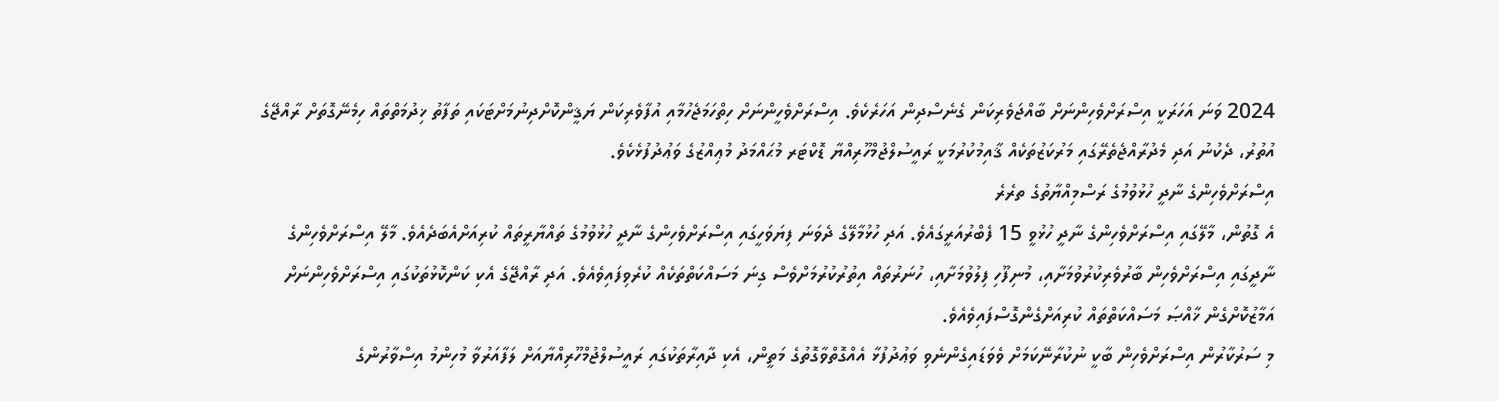2024 ވަނަ އަހަރަކީ އިސްރަށްވެހިންނަށް ބާއްޖަވެރިކަން ގެނެސްދިން އަހަރެކެވެ. އިސްރަށްވެހީންނަށް ހިތްހަމަޖެހުމާއި އުފާވެރިކަން ޔަޤީންކޮށްދިނުމަށްޓަކައި ތަފާތު ޚިދުމަތްތައް ހިމެނޭގޮތަށް ރާއްޖޭގެ އުތުރު، ދެކުނު އަދި މެދުރާއްޖެތެރޭގައި މަރުކަޒުތަކެއް ޤާއިމުކުރުމަކީ ރައީސުލްޖުމްހޫރިއްޔާ ޑޮކްޓަރ މުޙައްމަދު މުޢިއްޒުގެ ވަޢުދުފުޅެކެވެ.
އިސްރަށްވެހިންގެ ނާދީ ހުޅުވުމުގެ ރަސްމިއްޔާތުގެ ތރެރެ
އެ ގޮތުން، މާލޭގައި އިސްރަށްވެހިންގެ ނާދީ ހުޅުވީ 15 ފެބްރުއަރީގައެވެ. އަދި ހުޅުމާލޭގެ ދެވަނަ ފިޔަވަހީގައި އިސްރަށްވެހިންގެ ނާދީ ހުޅުވުމުގެ ތައްޔާރީތައް ކުރިއަށްއެބަދެއެވެ. މާލޭ އިސްރަށްވެހިންގެ ނާދީގައި އިސްރަށްވެހިން ބާރުވެރިކުރުވުމަށާއި، މުނިފޫހި ފިލުވުމަށާއި، ހުނަރުތައް އިތުރުކުރުމަށްވެސް ގިނަ މަސައްކަތްތަކެއް ކުރެވިފައިވެއެވެ. އަދި ރާއްޖޭގެ އެކި ކަންކޮޅުތަކުގައި އިސްރަށްވެހިންނަށް އަމާޒުކޮށްގެން ޚާއްޞަ މަސައްކަތްތައް ކުރިއަށްގެންގޮސްފައިވެއެވެ.
މި ސަރުކާރުން އިސްރަށްވެހިން ބާކީ ނުކުރާނޭކަމަށް ވެވަޑައިގެންނެވި ވަޢުދުފުޅާ އެއްގޮތްވާގޮތުގެ މަތީން، އެކި ދާއިރާތަކުގައި ރައީސުލްޖުމްހޫރިއްޔާއަށް ލަފާއަރުވާ މުހިންމު އިސްވާރުންގެ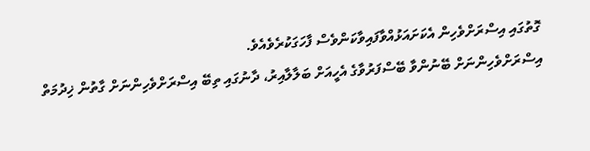ގޮތުގައި އިސްރަށްވެހިން އެކަށައަޅުއްވާފައިވާކަންވެސް ފާހަގަކުރެވެއެވެ.
އިސްރަށްވެހިންނަށް ބޭނުންވާ ބޭސްފަރުވާގެ އެހީއަށް ބަލާލާއިރު، ދާނުގައި ތިބޭ އިސްރަށްވެހިންނަށް ގާތުން ޚިދުމަތް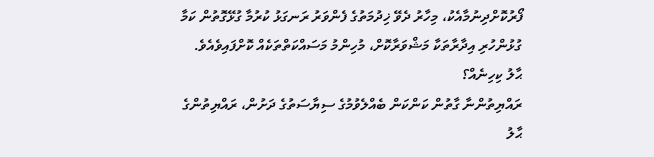ފޯރުކޮށްދިނުމާއެކު، މިހާރު ދެވޭ ޚިދުމަތުގެ ފެންވަރު ރަނގަޅު ކުރުމާ ގުޅޭގޮތުން ކަމާ ގުޅުންހުރި އިދާރާތަކާ މަޝްވަރާކޮށް، މުހިންމު މަސައްކަތްތަކެއް ކޮށްފައިވެއެވެ.
ޙާލު ކިހިނެއް؟
ރައްޔިތުންނާ ގާތުން ކަންކަން ބެއްލެވުމުގެ ސިޔާސަތުގެ ދަށުން، ރައްޔިތުންގެ ޙާލު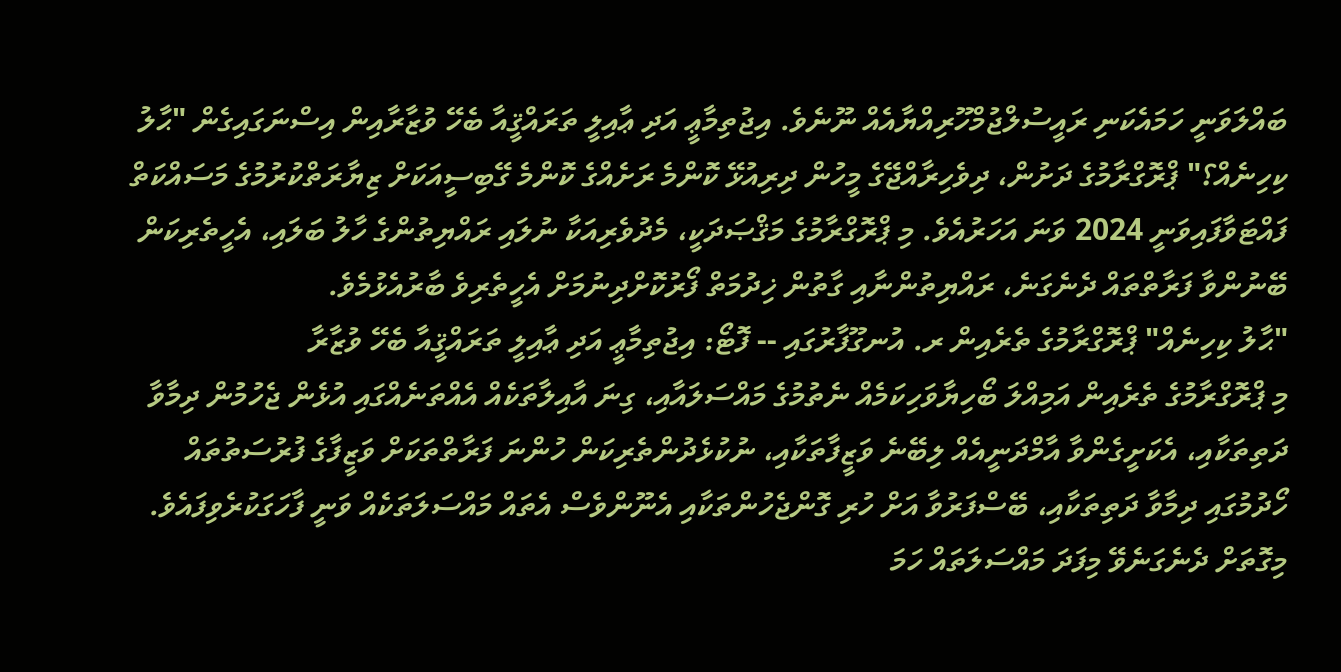ބައްލަވަނީ ހަމައެކަނި ރައީސުލްޖުމްހޫރިއްޔާއެއް ނޫނެވެ. އިޖުތިމާޢީ އަދި ޢާއިލީ ތަރައްޤީއާ ބެހޭ ވުޒާރާއިން އިސްނަގައިގެން "ޙާލު ކިހިނެއް؟" ޕްރޮގްރާމުގެ ދަށުން، ދިވެހިރާއްޖޭގެ މީހުން ދިރިއުޅޭ ކޮންމެ ރަށެއްގެ ކޮންމެ ގޭބިސީއަކަށް ޒިޔާރަތްކުރުމުގެ މަސައްކަތް ފައްޓަވާފައިވަނީ 2024 ވަނަ އަހަރުއެވެ. މި ޕްރޮގްރާމުގެ މަޤްޞަދަކީ، މެދުވެރިއަކާ ނުލައި ރައްޔިތުންގެ ހާލު ބަލައި، އެހީތެރިކަން ބޭނުންވާ ފަރާތްތައް ދެނެގަނެ، ރައްޔިތުންނާއި ގާތުން ޚިދުމަތް ފޯރުކޮށްދިނުމަށް އެހީތެރިވެ ބާރުއެޅުމެވެ.
"ޙާލު ކިހިނެއް" ޕްރޮގްރާމުގެ ތެރެއިން ރ. އުނގޫފާރުގައި -- ފޮޓޯ: އިޖުތިމާޢީ އަދި ޢާއިލީ ތަރައްޤީއާ ބެހޭ ވުޒާރާ
މި ޕްރޮގްރާމުގެ ތެރެއިން އަމިއްލަ ބޯހިޔާވަހިކަމެއް ނެތުމުގެ މައްސަލައާއި، ގިނަ އާއިލާތަކެއް އެއްތަނެއްގައި އުޅެން ޖެހުމުން ދިމާވާ ދަތިތަކާއި، އެކަށީގެންވާ އާމްދަނީއެއް ލިބޭނެ ވަޒީފާތަކާއި، ނުކުޅެދުންތެރިކަން ހުންނަ ފަރާތްތަކަށް ވަޒީފާގެ ފުރުސަތުތައް ހޯދުމުގައި ދިމާވާ ދަތިތަކާއި، ބޭސްފަރުވާ އަށް ހުރި ގޮންޖެހުންތަކާއި އެނޫންވެސް އެތައް މައްސަލަތަކެއް ވަނީ ފާހަގަކުރެވިފައެވެ. މިގޮތަށް ދެނެގަނެވޭ މިފަދަ މައްސަލަތައް ހަމަ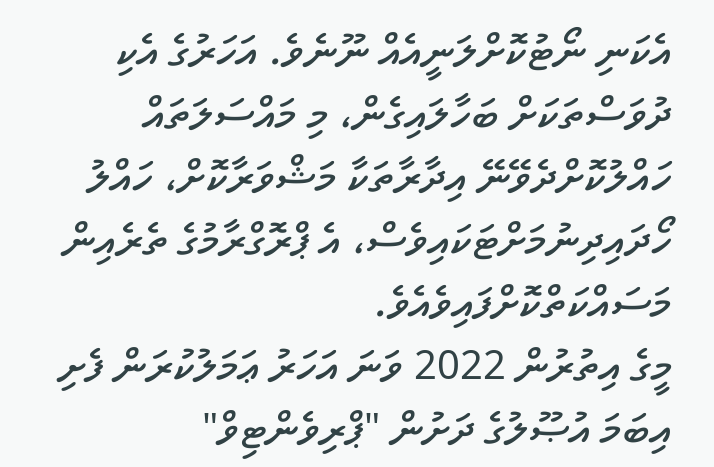އެކަނި ނޯޓުކޮށްލަނީއެއް ނޫނެވެ. އަހަރުގެ އެކި ދުވަސްތަކަށް ބަހާލައިގެން، މި މައްސަލަތައް ހައްލުކޮށްދެވޭނޭ އިދާރާތަކާ މަޝްވަރާކޮށް، ހައްލު ހޯދައިދިނުމަށްޓަކައިވެސް، އެ ޕްރޮގްރާމުގެ ތެރެއިން މަސައްކަތްކޮށްފައިވެއެވެ.
މީގެ އިތުރުން 2022 ވަނަ އަހަރު ޢަމަލުކުރަން ފެށި އިބަމަ އުޞޫލުގެ ދަށުން "ޕްރިވެންޓިވް"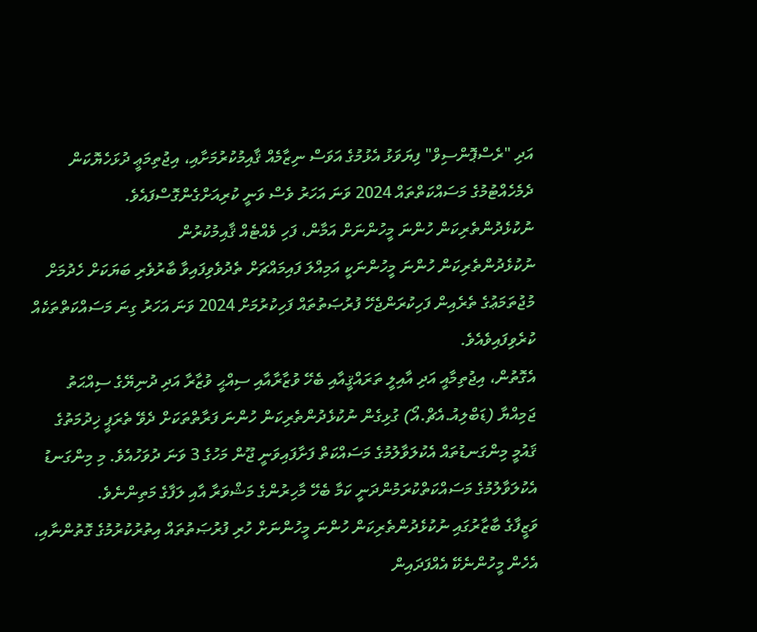އަދި "ރެސްޕޮންސިވް" ފިޔަވަޅު އެޅުމުގެ އަވަސް ނިޒާމެއް ޤާއިމުކުރުމަށާއި، އިޖުތިމަޢީ ދުޅަހެޔޮކަން ދެމެހެއްޓުމުގެ މަސައްކަތްތައް 2024 ވަނަ އަހަރު ވެސް ވަނީ ކުރިއަށްގެންގޮސްފައެވެ.
ނުކުޅެދުންތެރިކަން ހުންނަ މީހުންނަށް އަމާން، ފަހި ވެއްޓެއް ޤާއިމުކުރުން
ނުކުޅެދުންތެރިކަން ހުންނަ މީހުންނަކީ އަމިއްލަ ފައިމައްޗަށް ތެދުވެވިފައިވާ ބާރުވެރި ބަޔަކަށް ހެދުމަށް މުޖުތަމަޢުގެ ތެރެއިން ފަހިކުރަންޖެހޭ ފުރުޞަތުތައް ފަހިކުރުމަށް 2024 ވަނަ އަހަރު ގިނަ މަސައްކަތްތަކެއް ކުރެވިފައިވެއެވެ.
އެގޮތުން، އިޖުތިމާއީ އަދި އާއިލީ ތަރައްޤީއާއި ބެހޭ ވުޒާރާއާއި ސިއްޙީ ވުޒާރާ އަދި ދުނިޔޭގެ ސިއްޙަތު ޖަމިއްޔާ (ޑަބްލިއު.އެޗް.އޯ) ގުޅިގެން ނުކުޅެދުންތެރިކަން ހުންނަ ފަރާތްތަކަށް ދެވޭ ތެރަޕީ ޚިދުމަތުގެ ޤައުމީ މިންގަނޑުތައް އެކުލަވާލުމުގެ މަސައްކަތް ފަށާފައިވަނީ ޖޫން މަހުގެ 3 ވަނަ ދުވަހުއެވެ. މި މިންގަނޑު އެކުލަވާލުމުގެ މަސައްކަތްކުރަމުންދަނީ ކަމާ ބެހޭ މާހިރުންގެ މަޝްވަރާ އާއި ލަފާގެ މަތިންނެވެ.
ވަޒީފާގެ ބާޒާރުގައި ނުކުޅެދުންތެރިކަން ހުންނަ މީހުންނަށް ހުރި ފުރުޞަތުތައް އިތުރުކުރުމުގެ ގޮތުންނާއި، އެހެން މީހުންނެކޭ އެއްފަދައިން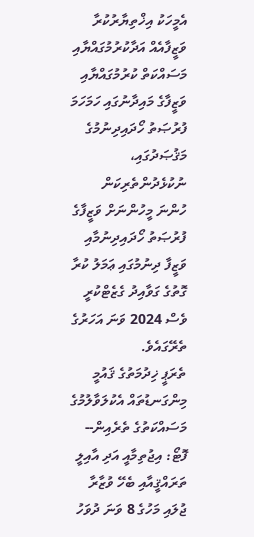އެމީހަކު އިޚްތިޔާރުކުރާ ވަޒީފާއެއް އަދާކުރުމުގައްޔާއި މަސައްކަތް ކުރުމުގައްޔާއި ވަޒީފާގެ މައިދާނުގައި ހަމަހަމަ ފުރުޞަތު ހޯދައިދިނުމުގެ މަޤުޞަދުގައި، ނުކުޅެދުންތެރިކަން ހުންނަ މީހުންނަށް ވަޒީފާގެ ފުރުޞަތު ހޯދައިދިނުމާއި ވަޒީފާ ދިނުމުގައި ޢަމަލު ކުރާ ގޮތުގެ ގަވާއިދު ގެޒެޓްކުރީ ވެސް 2024 ވަނަ އަހަރުގެ ތެރޭގައެވެ.
ތެރަޕީ ޚިދުމަތުގެ ޤައުމީ މިންގަނޑުތައް އެކުލަވާލުމުގެ މަސައްކަތުގެ ތެރެއިން-- ފޮޓޯ: އިޖުތިމާއީ އަދި އާއިލީ ތަރައްޤީއާއި ބެހޭ ވުޒާރާ
ޖުލައި މަހުގެ 8 ވަނަ ދުވަހު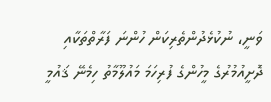ވަނީ، ނުކުޅެދުންތެރިކަން ހުންނަ ފަރާތްތަކާއި ދޮށީއުމުރުގެ މީހުންގެ ފުރިހަމަ މައުލޫމާތު ހިމެނޭ ޤައުމީ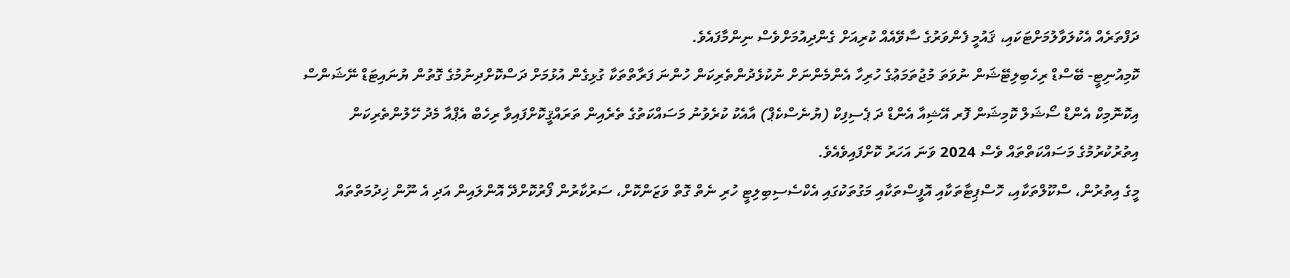ދަފްތަރެއް އެކުލަވާލުމަށްޓަކައި، ޤައުމީ ފެންވަރުގެ ސާވޭއެއް ކުރިއަށް ގެންދިއުމަށްވެސް ނިންމާފައެވެ.
ކޮމިއުނިޓީ- ބޭސްޑް ރިހެބިލިޓޭޝަން ނުވަތަ މުޖުތަމަޢުގެ ހުރިހާ އެންމެންނަށް ނުކުޅެދުންތެރިކަން ހުންނަ ފަރާތްތަކާ ގުޅިގެން އުޅުމަށް ދަސްކޮށްދިނުމުގެ ގޮތުން ޔުނައިޓަޑް ނޭޝަންސް އިކޮނޮމިކް އެންޑް ސޯޝަލް ކޮމިޝަން ފޮރ އޭޝިއާ އެންޑް ދަ ޕެސިފިކް (ޔުނެސްކެޕް) އާއެކު ކުރެވުނު މަސައްކަތުގެ ތެރެއިން ތަރައްޤީކޮށްފައިވާ ރިހެބް އެޕްއާ މެދު ހޭލުންތެރިކަން އިތުރުކުރުމުގެ މަސައްކަތްތައް ވެސް 2024 ވަނަ އަހަރު ކޮށްފައިވެއެވެ.
މީގެ އިތުރުން، ސްކޫލްތަކާއި، ހޮސްޕިޓާތަކާއި އޮފީސްތަކާއި މަގުތަކުގައި އެކްސެސިބިލިޓީ ހުރި ނެތް ގޮތް ވަޒަންކޮށް، ސަރުކާރުން ފޯރުކޮށްދޭ އޮންލައިން އަދި އެ ނޫން ޚިދުމަތްތައް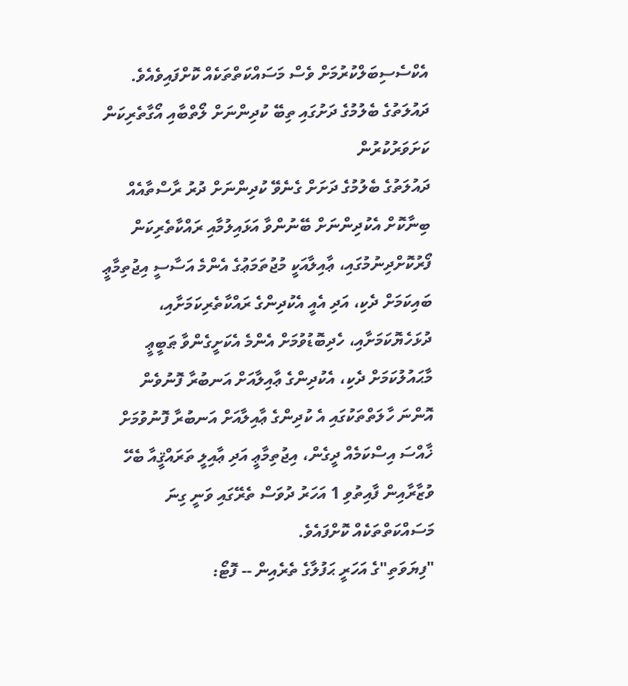އެކްސެސިބަލްކުރުމަށް ވެސް މަސައްކަތްތަކެއް ކޮށްފައިވެއެވެ.
ދައުލަތުގެ ބެލުމުގެ ދަށުގައި ތިބޭ ކުދިންނަށް ލޯތްބާއި އޯގާތެރިކަން ކަށަވަރުކުރުން
ދައުލަތުގެ ބެލުމުގެ ދަށަށް ގެނެވޭ ކުދިންނަށް ދުރު ރާސްތާއެއް ބިނާކޮށް އެކުދިންނަށް ބޭނުންވާ އަޅައިލުމާއި ރައްކާތެރިކަން ފޯރުކޮށްދިނުމުގައި، ޢާއިލާއަކީ މުޖުތަމަޢުގެ އެންމެ އަސާސީ އިޖުތިމާޢީ ބައިކަމަށް ދެކި، އަދި އެއީ އެކުދިންގެ ރައްކާތެރިކަމަށާއި، ދުޅަހެޔޮކަމަށާއި، ހެދިބޮޑުވުމަށް އެންމެ އެކަށީގެންވާ ޠަބީޢީ މާޙައުލުކަމަށް ދެކި، އެކުދިންގެ ޢާއިލާއަށް އަނބުރާ ފޮނުވެން އޮންނަ ހާލަތްތަކުގައި އެ ކުދިންގެ ޢާއިލާއަށް އަނބުރާ ފޮނުވުމަށް ޚާއްސަ އިސްކަމެއް ދީގެން، އިޖުތިމާޢީ އަދި ޢާއިލީ ތަރައްޤީއާ ބެހޭ ވުޒާރާއިން ފާއިތުވި 1 އަހަރު ދުވަސް ތެރޭގައި ވަނީ ގިނަ މަސައްކަތްތަކެއް ކޮށްފައެވެ.
"ފިޔަވަތި"ގެ އަހަރީ ޙަފުލާގެ ތެރެއިން -- ފޮޓޯ: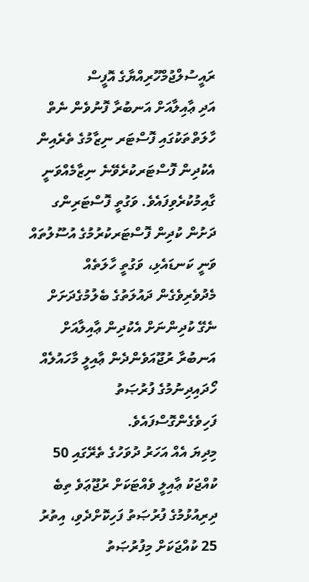ރައީސުލްޖުމްހޫރިއްޔާގެ އޮފީސް
އަދި ޢާއިލާއަށް އަނބުރާ ފޮނުވެން ނެތް ހާލަތްތަކުގައި ފޮސްޓަރ ނިޒާމުގެ ތެރެއިން އެކުދިން ފޮސްޓަރކުރެވޭނެ ނިޒާމެއްވަނީ ގާއިމުކުރެވިފައެވެ. ވަގުތީ ފޮސްޓަރިންގ ދަށުން ކުދިން ފޮސްޓަރކުރުމުގެ އުސޫލުތައް ވަނީ ކަނޑައެޅި، ވަގުތީ ހާލަތެއް މެދުވެރިވެގެން ދައުލަތުގެ ބެލުމުގެދަށަށް ނެގޭ ކުދިންނަށް އެކުދިން ޢާއިލާއަށް އަނބުރާ ރުޖޫއަވެންދެން ޢާއިލީ މާހައުލެއް ހޯދައިދިނުމުގެ ފުރުޞަތު ފަހިވެގެންގޮސްފައެވެ.
މިދިޔަ އެއް އަހަރު ދުވަހުގެ ތެރޭގައި 50 ކުއްޖަކު ޢާއިލީ ވެއްޓަކަށް ރުޖޫޢަވެ ތިބެ ދިރިއުޅުމުގެ ފުރުޞަތު ފަހިކޮށްދެވި، އިތުރު 25 ކުއްޖަކަށް މިފުރުޞަތު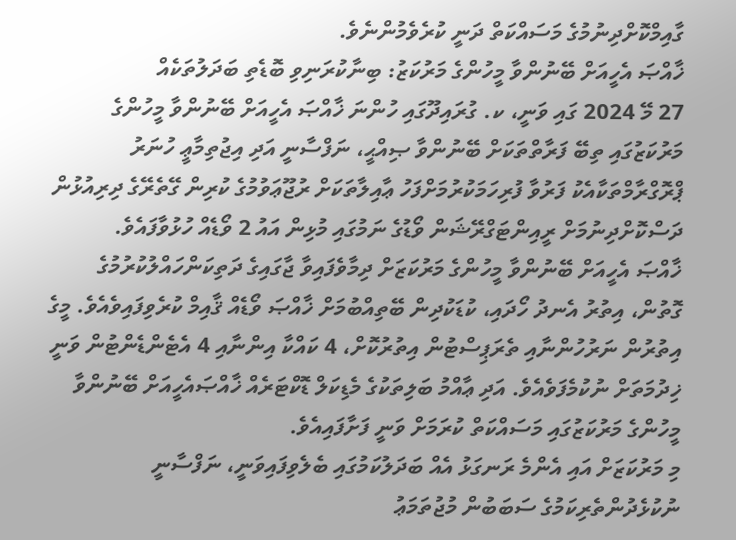ގާއިމްކޮށްދިނުމުގެ މަސައްކަތް ދަނީ ކުރެވެމުންނެވެ.
ޚާއްޞަ އެހީއަށް ބޭނުންވާ މީހުންގެ މަރުކަޒު: ބިނާކުރަނިވި ބޮޑެތި ބަދަލުތަކެއް
27 މޭ 2024 ގައި ވަނީ، ކ. ގުރައިދޫގައި ހުންނަ ޚާއްޞަ އެހީއަށް ބޭނުންވާ މީހުންގެ މަރުކަޒުގައި ތިބޭ ފަރާތްތަކަށް ބޭނުންވާ ޞިއްޙީ، ނަފްސާނީ އަދި އިޖުތިމާޢީ ހުނަރު ޕްރޮގްރާމްތަކާއެކު ފަރުވާ ފުރިހަމަކުރުމަށްފަހު ޢާއިލާތަކަށް ރުޖޫޢަވުމުގެ ކުރިން ގޭތެރޭގެ ދިރިއުޅުން ދަސްކޮށްދިނުމަށް ރީއިންޓަގްރޭޝަން ވޯޑުގެ ނަމުގައި މުޅިން އައު 2 ވޯޑެއް ހުޅުވާފައެވެ.
ޚާއްޞަ އެހީއަށް ބޭނުންވާ މީހުންގެ މަރުކަޒަށް ދިމާވެފައިވާ ޖާގައިގެ ދަތިކަންހައްލުކުރުމުގެ ގޮތުން، އިތުރު އެނދު ހޯދައި، ކުޑަކުދިން ބޭތިއްބުމަށް ޚާއްޞަ ވޯޑެއް ޤާއިމް ކުރެވިފައިވެއެވެ. މީގެ އިތުރުން ނަރުހުންނާއި ތެރަޕިސްޓުން އިތުރުކޮށް، 4 ކައްކާ އިންނާއި 4 އެޓެންޑެންޓުން ވަނީ ޚިދުމަތަށް ނުކުމެފަވެއެވެ. އަދި ޢާއްމު ބަލިތަކުގެ މެޑިކަލް ޑޮކްޓަރެއް ޚާއްޞައެހީއަށް ބޭނުންވާ މީހުންގެ މަރުކަޒުގައި މަސައްކަތް ކުރަމަށް ވަނީ ފަށާފައިއެވެ.
މި މަރުކަޒަށް އައި އެންމެ ރަނގަޅު އެއް ބަދަލުކަމުގައި ބެލެވިފައިވަނީ، ނަފްސާނީ ނުކުޅެދުންތެރިކަމުގެ ސަބަބުން މުޖުތަމަޢު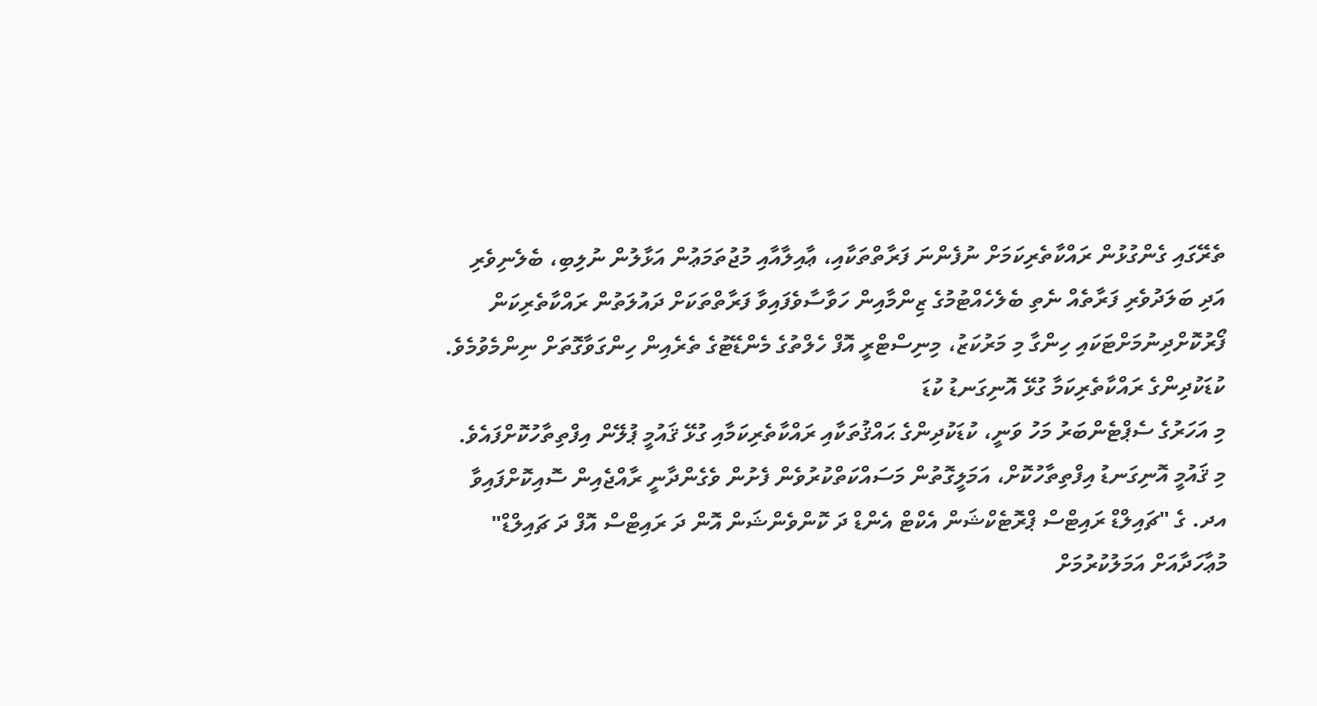ތެރޭގައި ގެންގުޅުން ރައްކާތެރިކަމަށް ނުފެންނަ ފަރާތްތަކާއި، ޢާއިލާއާއި މުޖުތަމަޢުން އަޅާލުން ނުލިބި، ބެލެނިވެރި އަދި ބަލަދުވެރި ފަރާތެއް ނެތި ބެލެހެއްޓުމުގެ ޒިންމާއިން ހަވާސާވެފައިވާ ފަރާތްތަކަށް ދައުލަތުން ރައްކާތެރިކަން ފޯރުކޮށްދިނުމަށްޓަކައި ހިންގާ މި މަރުކަޒު، މިނިސްޓްރީ އޮފް ހެލްތުގެ މެންޑޭޓުގެ ތެރެއިން ހިންގަވާގޮތަށް ނިންމެވުމެވެ.
ކުޑަކުދިންގެ ރައްކާތެރިކަމާ ގުޅޭ އޮނިގަނޑު ކުޑަ
މި އަހަރުގެ ސެޕްޓެންބަރު މަހު ވަނީ، ކުޑަކުދިންގެ ޙައްޤުތަކާއި ރައްކާތެރިކަމާއި ގުޅޭ ޤައުމީ ޕުލޭން އިފްތިތާހުކޮށްފައެވެ. މި ޤައުމީ އޮނިގަނޑު އިފްތިތާހުކޮށް، އަމަލީގޮތުން މަސައްކަތްކުރުވެން ފެށުން ވެގެންދާނީ ރާއްޖެއިން ސޮއިކޮށްފައިވާ އދ. ގެ "ޗައިލްޑް ރައިޓްސް ޕްރޮޓެކްޝަން އެކްޓް އެންޑް ދަ ކޮންވެންޝަން އޮން ދަ ރައިޓްސް އޮފް ދަ ޗައިލްޑް" މުޢާހަދާއަށް އަމަލުކުރުމަށް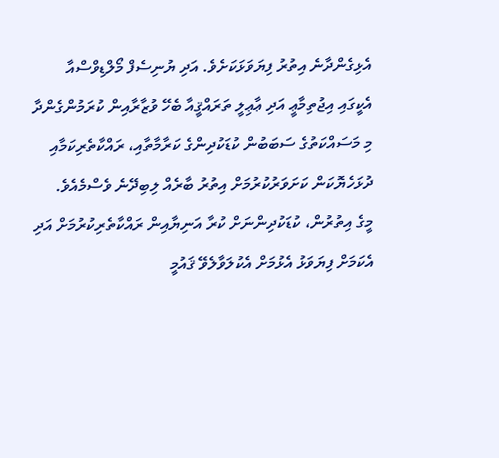އެޅިގެންދާނެ އިތުރު ފިޔަވަޅަކަށެވެ. އަދި ޔުނިސެފް މޯލްޑިވްސްއާ އެކީގައި އިޖުތިމާޢީ އަދި ޢާޢިލީ ތަރައްޤީއާ ބެހޭ ވުޒާރާއިން ކުރަމުންގެންދާ މި މަސައްކަތުގެ ސަބަބުން ކުޑަކުދިންގެ ކަރާމާތާއި، ރައްކާތެރިކަމާއި ދުޅަހެޔޮކަން ކަށަވަރުކުރުމަށް އިތުރު ބާރެއް ލިބިދޭނެ ވެސްމެއެވެ.
މީގެ އިތުރުން، ކުޑަކުދިންނަށް ކުރާ އަނިޔާއިން ރައްކާތެރިކުރުމަށް އަދި އެކަމަށް ފިޔަވަޅު އެޅުމަށް އެކުލަވާލެވޭ ޤައުމީ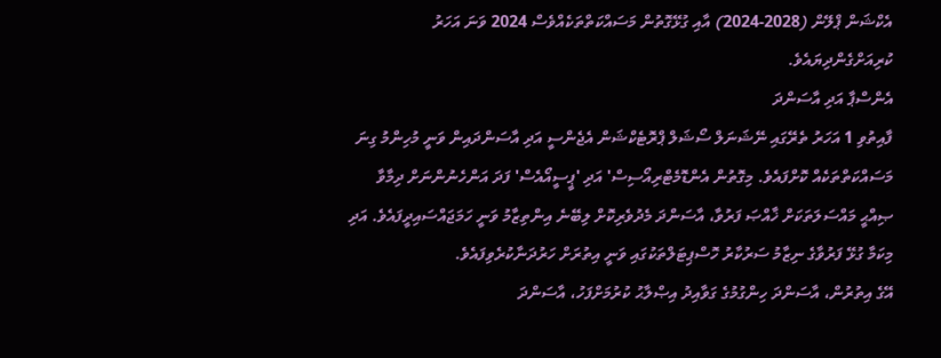އެކްޝަން ޕްލޭން (2028-2024) އާއި ގުޅޭގޮތުން މަސައްކަތްތަކެއްވެސް 2024 ވަނަ އަހަރު ކުރިއަށްގެންދިޔައެވެ.
އެންސްޕާ އަދި އާސަންދަ
ފާއިތުވި 1 އަހަރު ތެރޭގައި ނޭޝަނަލް ސޯޝަލް ޕްރޮޓެކްޝަން އެޖެންސީ އަދި އާސަންދައިން ވަނީ މުހިންމު ގިނަ މަސައްކަތްތަކެއް ކޮށްފައެވެ. މިގޮތުން އެންޑޮމެޓްރިއޯސިސް' އަދި 'ޕީސީއޯއެސް' ފަދަ އަންހެނުންނަށް ދިމާވާ ޞިއްޙީ މައްސަލަތަކަށް ޚާއްޞަ ފަރުވާ، އާސަންދަ މެދުވެރިކޮށް ލިބޭނެ އިންތިޒާމު ވަނީ ހަމަޖައްސައިދީފައެވެ. އަދި މިކަމާ ގުޅޭ ފަރުވާގެ ނިޒާމު ސަރުކާރު ހޮސްޕިޓަލްތަކުގައި ވަނީ އިތުރަށް ހަރުދަނާކުރެވިފައެވެ.
އޭގެ އިތުރުން، އާސަންދަ ހިންގުމުގެ ގަވާއިދު އިޞްލާޙު ކުރުމަށްފަހު، އާސަންދަ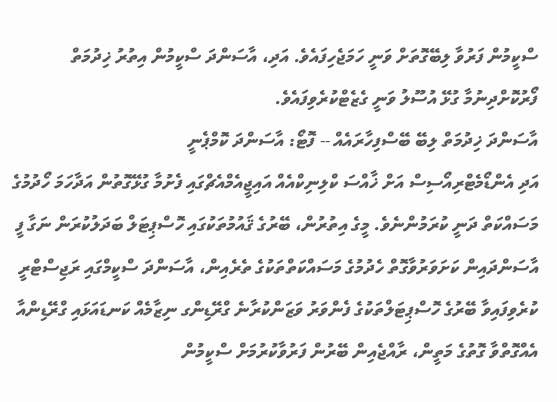ސްކީމުން ފަރުވާ ލިބޭގޮތަށް ވަނީ ހަމަޖެހިފައެވެ. އަދި، އާސަންދަ ސްކީމުން އިތުރު ޚިދުމަތް ފޯރުކޮށްދިނުމާ ގުޅޭ އުސޫލު ވަނީ ގެޒެޓްކުރެވިފައެވެ.
އާސަންދަ ޚިދުމަތް ލިބޭ ބޭސްފިހާރައެއް -- ފޮޓޯ: އާސަންދަ ކޮމްޕެނީ
އަދި އެންޑޯމެޓްރިއޯސިސް އަށް ޚާއްސަ ކްލިނިކްއެއް އައިޖީއެމްއެޗްގައި ފެށުމާ ގުޅޭގޮތުން އަދާހަމަ ހޯދުމުގެ މަސައްކަތް ދަނީ ކުރަމުންނެވެ. މީގެ އިތުރުން، ބޭރުގެ ޤައުމުތަކުގައި ހޮސްޕިޓަލް ބަދަލުކުރަން ނަގާ ފީ އާސަންދައިން ކަށަވަރުވާގޮތް ހެދުމުގެ މަސައްކަތްތަކުގެ ތެރެއިން، އާސަންދަ ސްކީމްގައި ރަޖިސްޓްރީ ކުރެވިފައިވާ ބޭރުގެ ހޮސްޕިޓަލްތަކުގެ ފެންވަރު ވަޒަންކުރާނެ ގްރޭޑިންގ ނިޒާމެއް ކަނޑައަޅައި ގްރޭޑިންއާ އެއްގޮތްވާ ގޮތުގެ މަތީން، ރާއްޖެއިން ބޭރުން ފަރުވާކުރުމަށް ސްކީމުން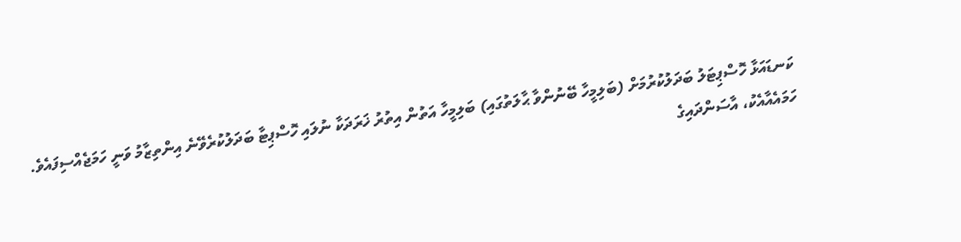ކަނޑައަޅާ ހޮސްޕިޓަލު ބަދަލުކުރުމަށް (ބަލިމީހާ ބޭނުންވާ ޙާލަތުގައި) ބަލިމީހާ އަތުން އިތުރު ޚަރަދަކާ ނުލައި ހޮސްޕިޓާ ބަދަލުކުރެވޭނެ އިންތިޒާމު ވަނީ ހަމަޖެއްސިފައެވެ.
ހަމައެއާއެކު، އާސަންދައިގެ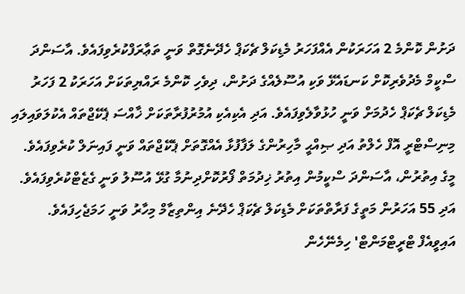ދަށުން ކޮންމެ 2 އަހަރަކުން އެއްފަހަރު މެޑިކަލް ޗެކަޕް ހެދޭނެގޮތް ވަނީ ތަޢާރަފްކުރެވިފައެވެ. އާސަންދަ ސްކީމް މެދުވެރިކޮށް ކަނޑައެޅޭ ވަކި އުސޫލެއްގެ ދަށުން، ދިވެހި ކޮންމެ ރައްޔިތަކަށް އަހަރަކު 2 ފަހަރު މެޑިކަލް ޗެކަޕް ހެދުމަށް ވަނީ ހުޅުވާލެވިފައެވެ. އަދި އެކިއެކި އުމުރުފުރާތަކަށް ޚާއްސަ ޕެކޭޖްތައް އެކުލަވައިލައި މިނިސްޓްރީ އޮފް ހެލްތު އަދި ޞިއްޙީ މާހިރުންގެ ލަފާފުޅާ އެއްގޮތަށް ޕެކޭޖްތައް ވަނީ ފައިނަލް ކުރެވިފައެވެ.
މީގެ އިތުރުން، އާސަންދަ ސްކީމުން އިތުރު ޚިދުމަތް ފޯރުކޮށްދިނުމާ ގުޅޭ އުސޫލު ވަނީ ގެޒެޓްކުރެވިފައެވެ. އަދި 55 އަހަރުން މަތީގެ ފަރާތްތަކަށް މެޑިކަލް ޗެކަޕް ހެދޭނެ އިންތިޒާމް މިހާރު ވަނީ ހަމަޖެހިފައެވެ.
އައިވީއެފް ޓްރީޓްމަންޓް' ހިމެނޭހެން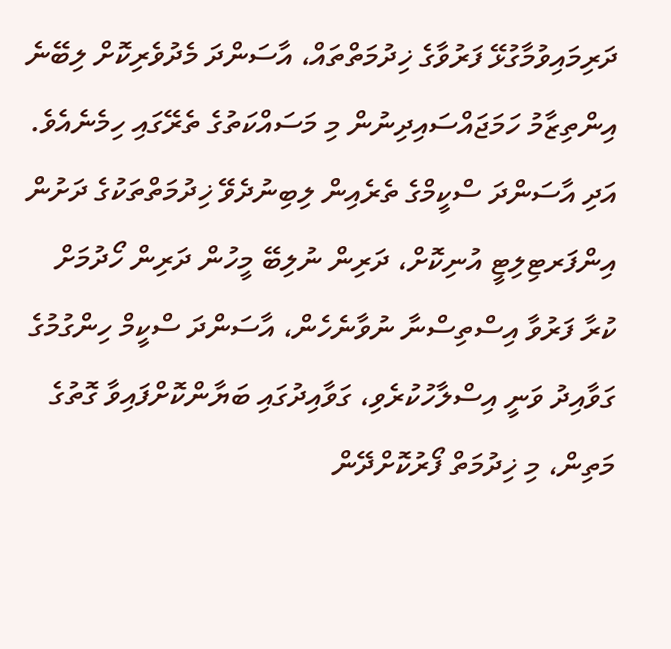ދަރިމައިވުމާގުޅޭ ފަރުވާގެ ޚިދުމަތްތައް، އާސަންދަ މެދުވެރިކޮށް ލިބޭނެ އިންތިޒާމު ހަމަޖައްސައިދިނުން މި މަސައްކަތުގެ ތެރޭގައި ހިމެނެއެވެ.
އަދި އާސަންދަ ސްކީމްގެ ތެރެއިން ލިބިނުދެވޭ ޚިދުމަތްތަކުގެ ދަށުން އިންފަރޓިލިޓީ އުނިކޮށް، ދަރިން ނުލިބޭ މީހުން ދަރިން ހޯދުމަށް ކުރާ ފަރުވާ އިސްތިސްނާ ނުވާނެހެން، އާސަންދަ ސްކީމް ހިންގުމުގެ ގަވާއިދު ވަނީ އިސްލާހުކުރެވި، ގަވާއިދުގައި ބަޔާންކޮށްފައިވާ ގޮތުގެ މަތިން، މި ޚިދުމަތް ފޯރުކޮށްދޭން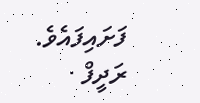ފަށައިފައެވެ.
ރަދީފް ·